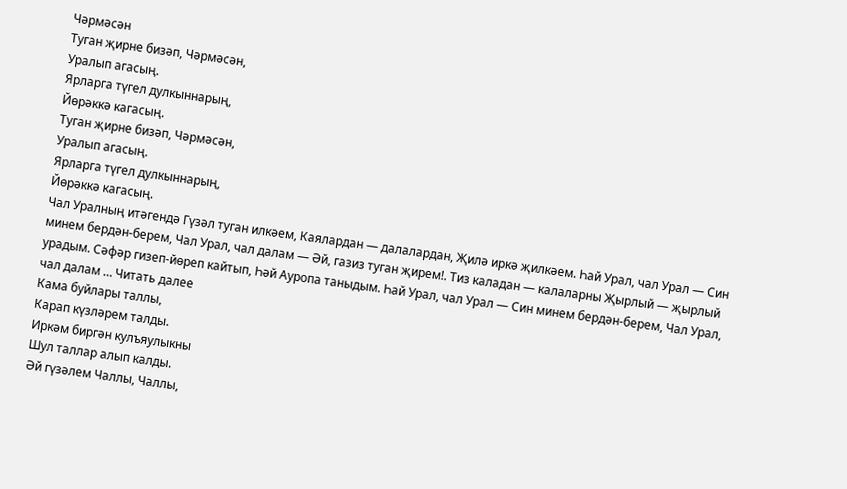Чәрмәсән
Туган җирне бизәп, Чәрмәсән,
Уралып агасың.
Ярларга түгел дулкыннарың,
Йөрәккә кагасың.
Туган җирне бизәп, Чәрмәсән,
Уралып агасың.
Ярларга түгел дулкыннарың,
Йөрәккә кагасың.
Чал Уралның итәгендә Гүзәл туган илкәем, Каялардан — далалардан, Җилә иркә җилкәем. Һай Урал, чал Урал — Син минем бердән-берем, Чал Урал, чал далам — Әй, газиз туган җирем!. Тиз каладан — калаларны Җырлый — җырлый урадым. Сәфәр гизеп-йөреп кайтып, Һәй Ауропа таныдым. Һай Урал, чал Урал — Син минем бердән-берем, Чал Урал, чал далам … Читать далее
Кама буйлары таллы,
Карап күзләрем талды.
Иркәм биргән кулъяулыкны
Шул таллар алып калды.
Әй гүзәлем Чаллы, Чаллы,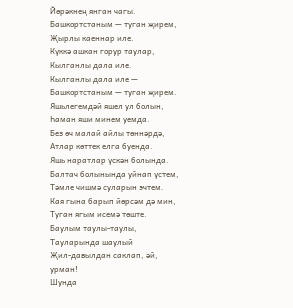Йөрәкнең янган чагы.
Башкортстаным — туган җирем,
Җырлы каеннар иле.
Күккә ашкан горур таулар,
Кылганлы дала иле.
Кылганлы дала иле —
Башкортстаным — туган җирем.
Яшьлегемдәй яшел ул болын,
Һаман яши минем уемда.
Без өч малай айлы төннәрдә,
Атлар көттек елга буенда.
Яшь наратлар үскән болында.
Балтач болынында уйнап үстем,
Тәмле чишмә суларын эчтем.
Кая гына барып йөрсәм дә мин,
Туган ягым исемә төште.
Баулым таулы-таулы,
Тауларында шаулый
Җил-давылдан саклап, әй, урман!
Шунда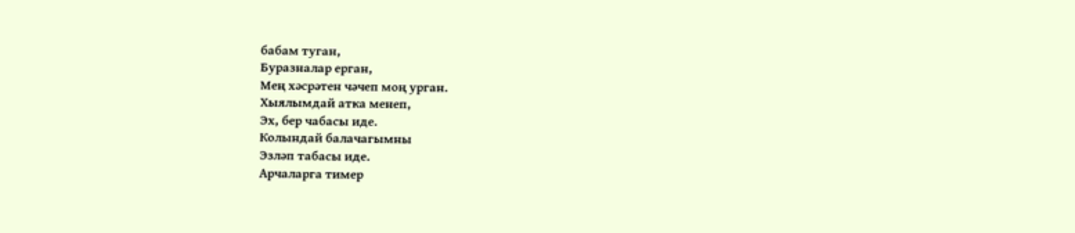бабам туган,
Буразналар ерган,
Мең хәсрәтен чәчеп моң урган.
Хыялымдай атка менеп,
Эх, бер чабасы иде.
Колындай балачагымны
Эзләп табасы иде.
Арчаларга тимер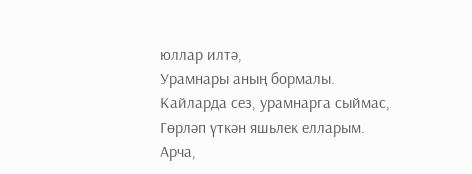юллар илтә,
Урамнары аның бормалы.
Кайларда сез, урамнарга сыймас,
Гөрләп үткән яшьлек елларым.
Арча,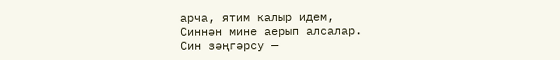арча, ятим калыр идем,
Синнән мине аерып алсалар.
Син зәңгәрсу —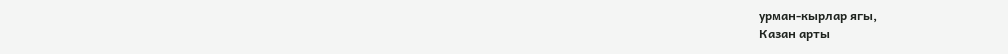урман-кырлар ягы,
Казан арты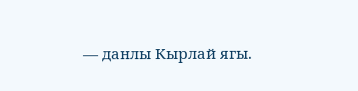— данлы Кырлай ягы.